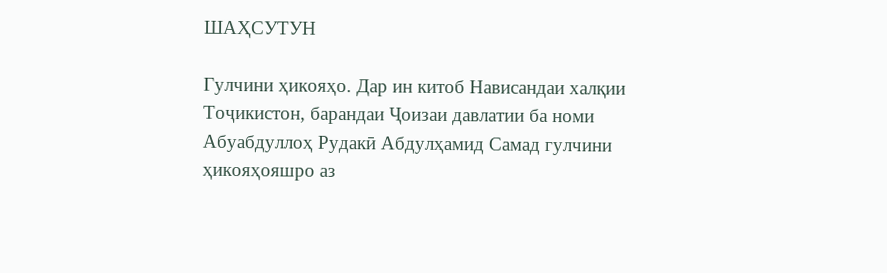ШАҲСУТУН

Гулчини ҳикояҳо. Дар ин китоб Нависандаи халқии Тоҷикистон, барандаи Ҷоизаи давлатии ба номи Абуабдуллоҳ Рудакӣ Абдулҳамид Самад гулчини ҳикояҳояшро аз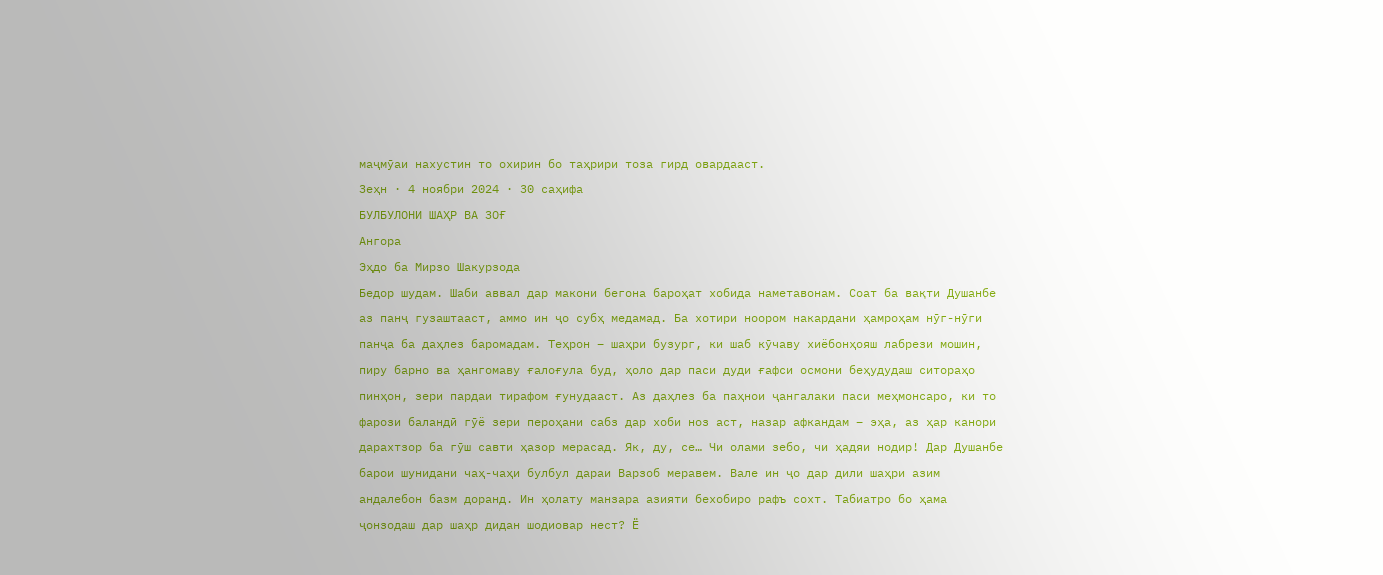маҷмӯаи нахустин то охирин бо таҳрири тоза гирд овардааст.
Зеҳн · 4 ноябри 2024 · 30 саҳифа
БУЛБУЛОНИ ШАҲР ВА ЗОҒ
Ангора
Эҳдо ба Мирзо Шакурзода
Бедор шудам. Шаби аввал дар макони бегона бароҳат хобида наметавонам. Соат ба вақти Душанбе аз панҷ гузаштааст, аммо ин ҷо субҳ медамад. Ба хотири ноором накардани ҳамроҳам нӯг-нӯги панҷа ба даҳлез баромадам. Теҳрон – шаҳри бузург, ки шаб кӯчаву хиёбонҳояш лабрези мошин, пиру барно ва ҳангомаву ғалоғула буд, ҳоло дар паси дуди ғафси осмони беҳудудаш ситораҳо пинҳон, зери пардаи тирафом ғунудааст. Аз даҳлез ба паҳнои ҷангалаки паси меҳмонсаро, ки то фарози баландӣ гӯё зери пероҳани сабз дар хоби ноз аст, назар афкандам – эҳа, аз ҳар канори дарахтзор ба гӯш савти ҳазор мерасад. Як, ду, се… Чи олами зебо, чи ҳадяи нодир! Дар Душанбе барои шунидани чаҳ-чаҳи булбул дараи Варзоб меравем. Вале ин ҷо дар дили шаҳри азим андалебон базм доранд. Ин ҳолату манзара азияти бехобиро рафъ сохт. Табиатро бо ҳама ҷонзодаш дар шаҳр дидан шодиовар нест? Ё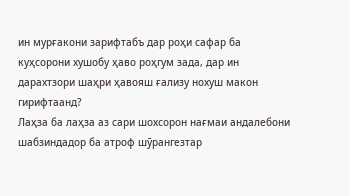ин мурғакони зарифтабъ дар роҳи сафар ба куҳсорони хушобу ҳаво роҳгум зада, дар ин дарахтзори шаҳри ҳавояш ғализу нохуш макон гирифтаанд?
Лаҳза ба лаҳза аз сари шохсорон нағмаи андалебони шабзиндадор ба атроф шӯрангезтар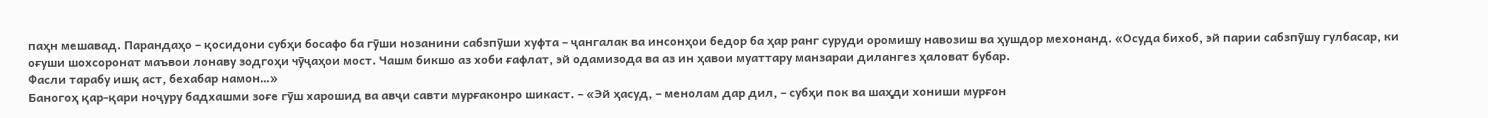паҳн мешавад. Парандаҳо – қосидони субҳи босафо ба гӯши нозанини сабзпӯши хуфта – ҷангалак ва инсонҳои бедор ба ҳар ранг суруди оромишу навозиш ва ҳушдор мехонанд. «Осуда бихоб, эй парии сабзпӯшу гулбасар, ки оғуши шохсоронат маъвои лонаву зодгоҳи чӯҷаҳои мост. Чашм бикшо аз хоби ғафлат, эй одамизода ва аз ин ҳавои муаттару манзараи дилангез ҳаловат бубар.
Фасли тарабу ишқ аст, бехабар намон…»
Баногоҳ қар-қари ноҷуру бадхашми зоғе гӯш харошид ва авҷи савти мурғаконро шикаст. – «Эй ҳасуд, – менолам дар дил, – субҳи пок ва шаҳди хониши мурғон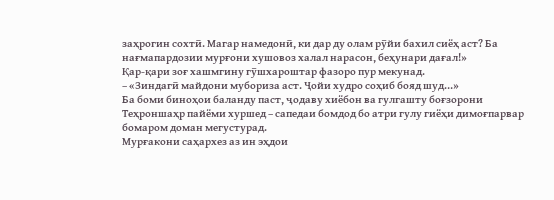заҳрогин сохтӣ. Магар намедонӣ, ки дар ду олам рӯйи бахил сиёҳ аст? Ба нағмапардозии мурғони хушовоз халал нарасон, беҳунари дағал!»
Қар-қари зоғ хашмгину гӯшхароштар фазоро пур мекунад.
– «Зиндагӣ майдони мубориза аст. Ҷойи худро соҳиб бояд шуд…»
Ба боми биноҳои баланду паст, ҷодаву хиёбон ва гулгашту боғзорони Теҳроншаҳр пайёми хуршед – сапедаи бомдод бо атри гулу гиёҳи димоғпарвар бомаром доман мегустурад.
Мурғакони саҳархез аз ин эҳдои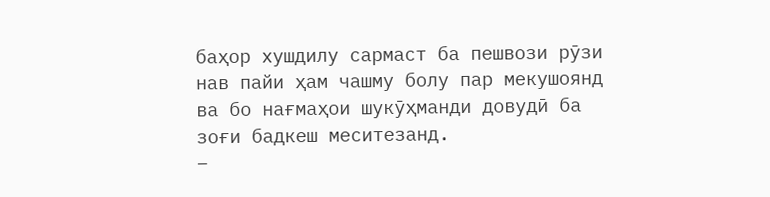баҳор хушдилу сармаст ба пешвози рӯзи нав пайи ҳам чашму болу пар мекушоянд ва бо нағмаҳои шукӯҳманди довудӣ ба зоғи бадкеш меситезанд.
–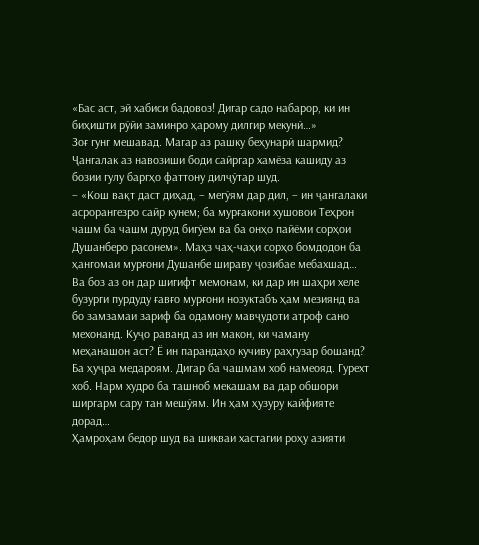«Бас аст, эй хабиси бадовоз! Дигар садо набарор, ки ин биҳишти рӯйи заминро ҳарому дилгир мекунӣ…»
Зоғ гунг мешавад. Магар аз рашку беҳунарӣ шармид? Ҷангалак аз навозиши боди сайргар хамёза кашиду аз бозии гулу баргҳо фаттону дилҷӯтар шуд.
– «Кош вақт даст диҳад, – мегӯям дар дил, – ин ҷангалаки асрорангезро сайр кунем; ба мурғакони хушовои Теҳрон чашм ба чашм дуруд бигӯем ва ба онҳо пайёми сорҳои Душанберо расонем». Маҳз чаҳ-чаҳи сорҳо бомдодон ба ҳангомаи мурғони Душанбе шираву ҷозибае мебахшад… Ва боз аз он дар шигифт мемонам, ки дар ин шаҳри хеле бузурги пурдуду ғавғо мурғони нозуктабъ ҳам мезиянд ва бо замзамаи зариф ба одамону мавҷудоти атроф сано мехонанд. Куҷо раванд аз ин макон, ки чаману меҳанашон аст? Ё ин парандаҳо кучиву раҳгузар бошанд?
Ба ҳуҷра медароям. Дигар ба чашмам хоб намеояд. Гурехт хоб. Нарм худро ба ташноб мекашам ва дар обшори ширгарм сару тан мешӯям. Ин ҳам ҳузуру кайфияте дорад…
Ҳамроҳам бедор шуд ва шикваи хастагии роҳу азияти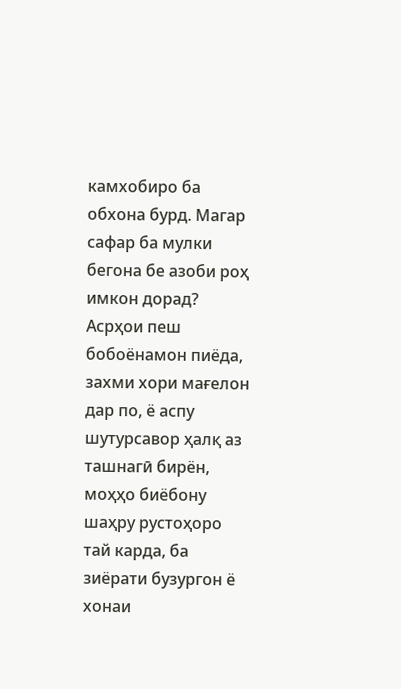камхобиро ба обхона бурд. Магар сафар ба мулки бегона бе азоби роҳ имкон дорад? Асрҳои пеш бобоёнамон пиёда, захми хори мағелон дар по, ё аспу шутурсавор ҳалқ аз ташнагӣ бирён, моҳҳо биёбону шаҳру рустоҳоро тай карда, ба зиёрати бузургон ё хонаи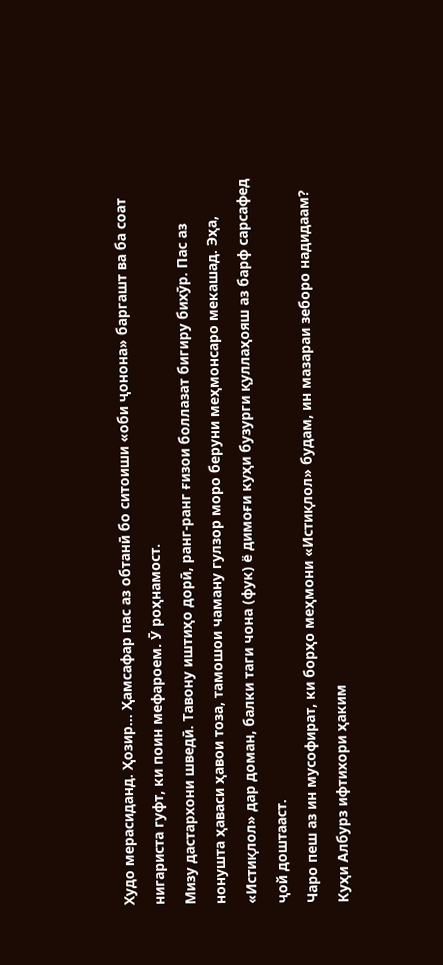Худо мерасиданд. Ҳозир… Ҳамсафар пас аз обтанӣ бо ситоиши «оби ҷонона» баргашт ва ба соат нигариста гуфт, ки поин мефароем. Ӯ роҳнамост.
Мизу дастархони шведӣ. Тавону иштиҳо дорӣ, ранг-ранг ғизои боллазат бигиру бихӯр. Пас аз нонушта ҳаваси ҳавои тоза, тамошои чаману гулзор моро беруни меҳмонсаро мекашад. Эҳа, «Истиқлол» дар доман, балки таги чона (фук) ё димоғи куҳи бузурги қуллаҳояш аз барф сарсафед ҷой доштааст.
Чаро пеш аз ин мусофират, ки борҳо меҳмони «Истиқлол» будам, ин мазараи зеборо надидаам? Куҳи Албурз ифтихори ҳаким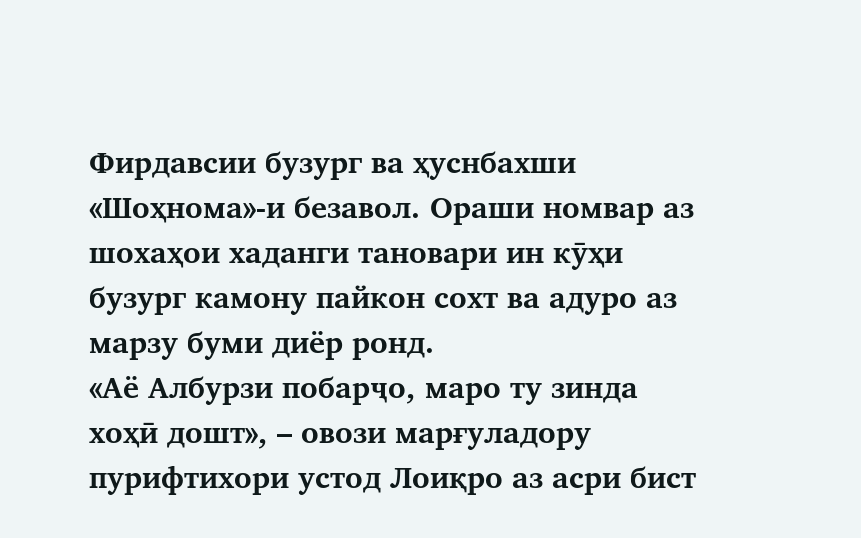Фирдавсии бузург ва ҳуснбахши «Шоҳнома»-и безавол. Ораши номвар аз шохаҳои хаданги тановари ин кӯҳи бузург камону пайкон сохт ва адуро аз марзу буми диёр ронд.
«Аё Албурзи побарҷо, маро ту зинда хоҳӣ дошт», – овози марғуладору пурифтихори устод Лоиқро аз асри бист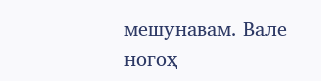мешунавам. Вале ногоҳ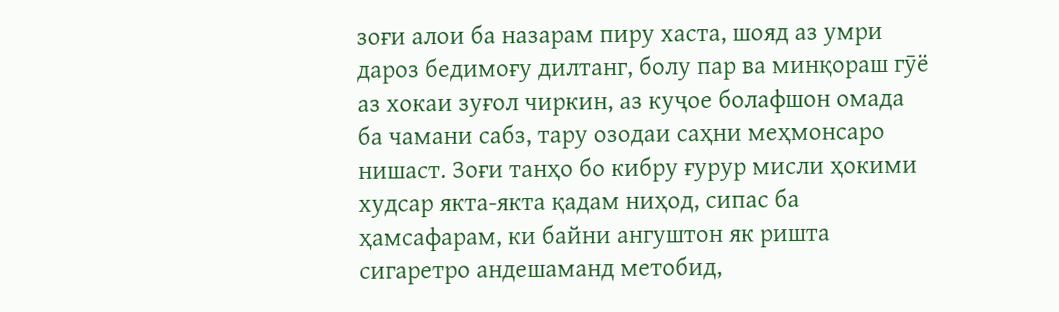зоғи алои ба назарам пиру хаста, шояд аз умри дароз бедимоғу дилтанг, болу пар ва минқораш гӯё аз хокаи зуғол чиркин, аз куҷое болафшон омада ба чамани сабз, тару озодаи саҳни меҳмонсаро нишаст. Зоғи танҳо бо кибру ғурур мисли ҳокими худсар якта-якта қадам ниҳод, сипас ба ҳамсафарам, ки байни ангуштон як ришта сигаретро андешаманд метобид,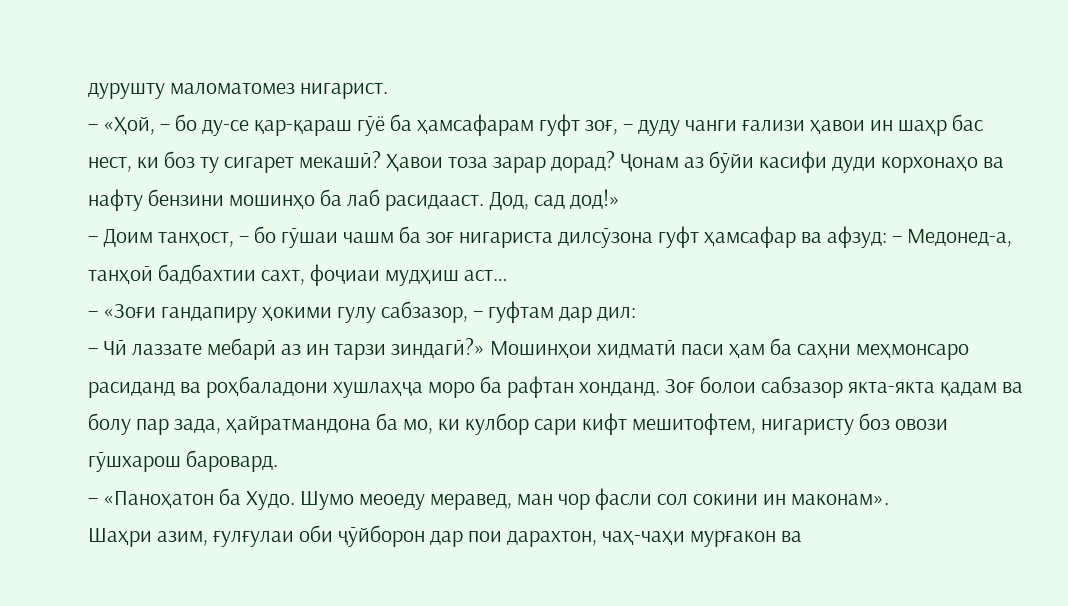дурушту маломатомез нигарист.
– «Ҳой, – бо ду-се қар-қараш гӯё ба ҳамсафарам гуфт зоғ, – дуду чанги ғализи ҳавои ин шаҳр бас нест, ки боз ту сигарет мекашӣ? Ҳавои тоза зарар дорад? Ҷонам аз бӯйи касифи дуди корхонаҳо ва нафту бензини мошинҳо ба лаб расидааст. Дод, сад дод!»
– Доим танҳост, – бо гӯшаи чашм ба зоғ нигариста дилсӯзона гуфт ҳамсафар ва афзуд: – Медонед-а, танҳоӣ бадбахтии сахт, фоҷиаи мудҳиш аст…
– «Зоғи гандапиру ҳокими гулу сабзазор, – гуфтам дар дил:
– Чӣ лаззате мебарӣ аз ин тарзи зиндагӣ?» Мошинҳои хидматӣ паси ҳам ба саҳни меҳмонсаро расиданд ва роҳбаладони хушлаҳҷа моро ба рафтан хонданд. Зоғ болои сабзазор якта-якта қадам ва болу пар зада, ҳайратмандона ба мо, ки кулбор сари кифт мешитофтем, нигаристу боз овози гӯшхарош баровард.
– «Паноҳатон ба Худо. Шумо меоеду меравед, ман чор фасли сол сокини ин маконам».
Шаҳри азим, ғулғулаи оби ҷӯйборон дар пои дарахтон, чаҳ-чаҳи мурғакон ва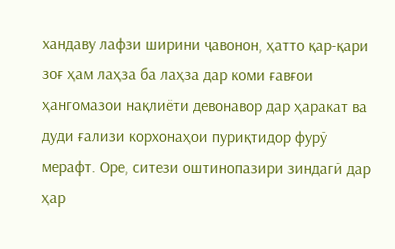хандаву лафзи ширини ҷавонон, ҳатто қар-қари зоғ ҳам лаҳза ба лаҳза дар коми ғавғои ҳангомазои нақлиёти девонавор дар ҳаракат ва дуди ғализи корхонаҳои пуриқтидор фурӯ мерафт. Оре, ситези оштинопазири зиндагӣ дар ҳар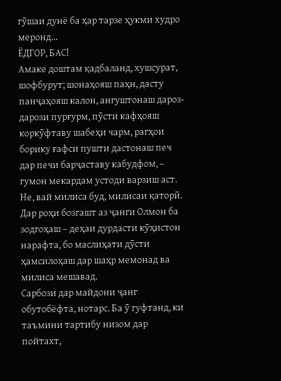гӯшаи дунё ба ҳар тарзе ҳукми худро меронд…
ЁДГОР, БАС!
Амаке доштам қадбаланд, хушсурат, шофбурут; шонаҳояш паҳн, дасту панҷаҳояш калон, ангуштонаш дароз-дарози пурғурм, пӯсти кафҳояш коркӯфтаву шабеҳи чарм, рагҳои борику ғафси пушти дастонаш печ дар печи барҷаставу кабудфом, – гумон мекардам устоди варзиш аст. Не, вай милиса буд, милисаи қаторӣ. Дар роҳи бозгашт аз ҷанги Олмон ба зодгоҳаш – деҳаи дурдасти кӯҳистон нарафта, бо маслиҳати дӯсти ҳамсилоҳаш дар шаҳр мемонад ва милиса мешавад.
Сарбози дар майдони ҷанг обутобёфта, нотарс. Ба ӯ гуфтанд, ки таъмини тартибу низом дар пойтахт,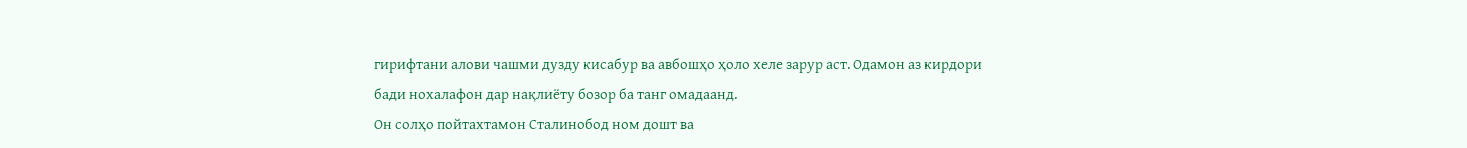гирифтани алови чашми дузду кисабур ва авбошҳо ҳоло хеле зарур аст. Одамон аз кирдори бади нохалафон дар нақлиёту бозор ба танг омадаанд.
Он солҳо пойтахтамон Сталинобод ном дошт ва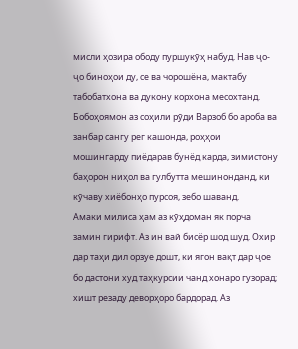мисли ҳозира ободу пуршукӯҳ набуд. Нав ҷо-ҷо биноҳои ду, се ва чорошёна, мактабу табобатхона ва дукону корхона месохтанд. Бобоҳоямон аз соҳили рӯди Варзоб бо ароба ва занбар сангу рег кашонда, роҳҳои мошингарду пиёдарав бунёд карда, зимистону баҳорон ниҳол ва гулбутта мешинонданд, ки кӯчаву хиёбонҳо пурсоя, зебо шаванд.
Амаки милиса ҳам аз кӯҳдоман як порча замин гирифт. Аз ин вай бисёр шод шуд. Охир дар таҳи дил орзуе дошт, ки ягон вақт дар ҷое бо дастони худ таҳкурсии чанд хонаро гузорад; хишт резаду деворҳоро бардорад. Аз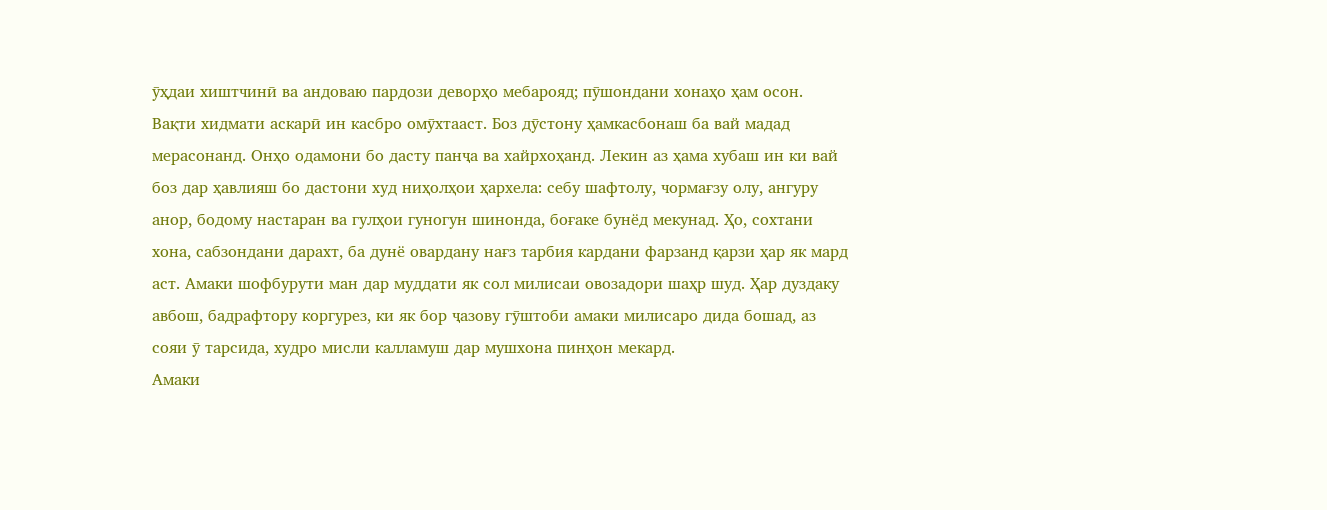ӯҳдаи хиштчинӣ ва андоваю пардози деворҳо мебарояд; пӯшондани хонаҳо ҳам осон. Вақти хидмати аскарӣ ин касбро омӯхтааст. Боз дӯстону ҳамкасбонаш ба вай мадад мерасонанд. Онҳо одамони бо дасту панҷа ва хайрхоҳанд. Лекин аз ҳама хубаш ин ки вай боз дар ҳавлияш бо дастони худ ниҳолҳои ҳархела: себу шафтолу, чормағзу олу, ангуру анор, бодому настаран ва гулҳои гуногун шинонда, боғаке бунёд мекунад. Ҳо, сохтани хона, сабзондани дарахт, ба дунё овардану нағз тарбия кардани фарзанд қарзи ҳар як мард аст. Амаки шофбурути ман дар муддати як сол милисаи овозадори шаҳр шуд. Ҳар дуздаку авбош, бадрафтору коргурез, ки як бор ҷазову гӯштоби амаки милисаро дида бошад, аз сояи ӯ тарсида, худро мисли калламуш дар мушхона пинҳон мекард.
Амаки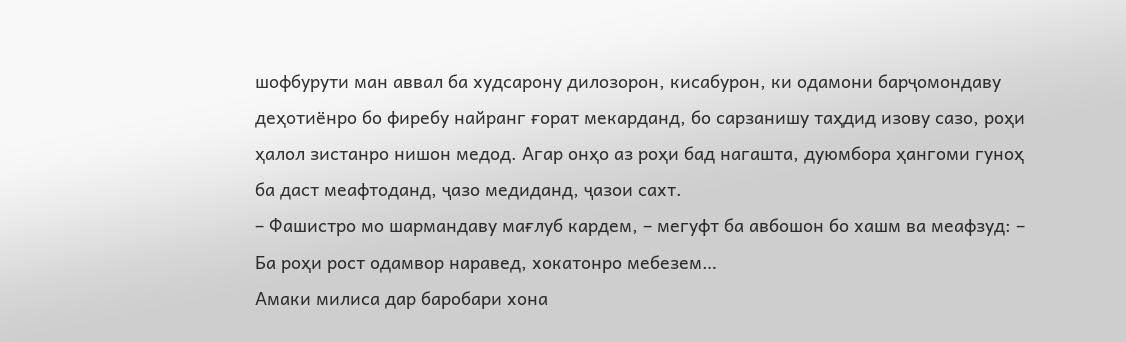шофбурути ман аввал ба худсарону дилозорон, кисабурон, ки одамони барҷомондаву деҳотиёнро бо фиребу найранг ғорат мекарданд, бо сарзанишу таҳдид изову сазо, роҳи ҳалол зистанро нишон медод. Агар онҳо аз роҳи бад нагашта, дуюмбора ҳангоми гуноҳ ба даст меафтоданд, ҷазо медиданд, ҷазои сахт.
– Фашистро мо шармандаву мағлуб кардем, – мегуфт ба авбошон бо хашм ва меафзуд: – Ба роҳи рост одамвор наравед, хокатонро мебезем…
Амаки милиса дар баробари хона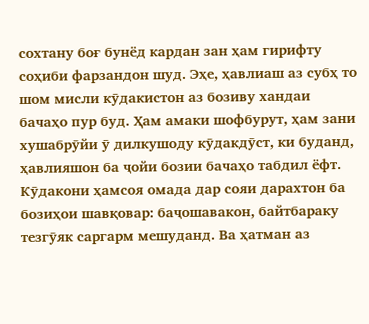сохтану боғ бунёд кардан зан ҳам гирифту соҳиби фарзандон шуд. Эҳе, ҳавлиаш аз субҳ то шом мисли кӯдакистон аз бозиву хандаи бачаҳо пур буд. Ҳам амаки шофбурут, ҳам зани хушабрӯйи ӯ дилкушоду кӯдакдӯст, ки буданд, ҳавлияшон ба ҷойи бозии бачаҳо табдил ёфт. Кӯдакони ҳамсоя омада дар сояи дарахтон ба бозиҳои шавқовар: баҷошавакон, байтбараку тезгӯяк саргарм мешуданд. Ва ҳатман аз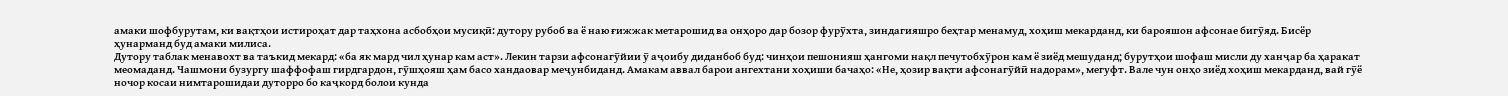амаки шофбурутам, ки вақтҳои истироҳат дар таҳхона асбобҳои мусиқӣ: дутору рубоб ва ё наю ғижжак метарошид ва онҳоро дар бозор фурӯхта, зиндагияшро беҳтар менамуд, хоҳиш мекарданд, ки барояшон афсонае бигӯяд. Бисёр ҳунарманд буд амаки милиса.
Дутору таблак менавохт ва таъкид мекард: «ба як мард чил ҳунар кам аст». Лекин тарзи афсонагӯйии ӯ аҷоибу диданбоб буд: чинҳои пешонияш ҳангоми нақл печутобхӯрон кам ё зиёд мешуданд; бурутҳои шофаш мисли ду ханҷар ба ҳаракат меомаданд. Чашмони бузургу шаффофаш гирдгардон, гӯшҳояш ҳам басо хандаовар меҷунбиданд. Амакам аввал барои ангехтани хоҳиши бачаҳо: «Не, ҳозир вақти афсонагӯйӣ надорам», мегуфт. Вале чун онҳо зиёд хоҳиш мекарданд, вай гӯё ночор косаи нимтарошидаи дуторро бо каҷкорд болои кунда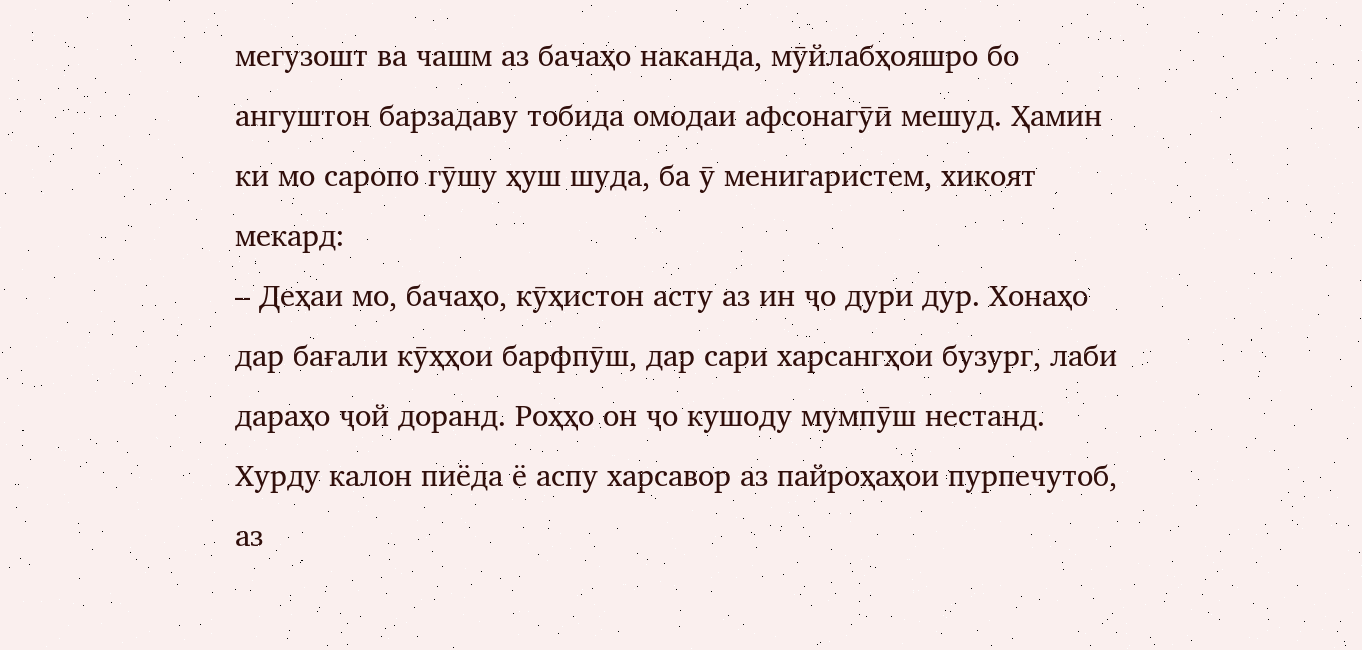мегузошт ва чашм аз бачаҳо наканда, мӯйлабҳояшро бо ангуштон барзадаву тобида омодаи афсонагӯӣ мешуд. Ҳамин ки мо саропо гӯшу ҳуш шуда, ба ӯ менигаристем, хикоят мекард:
– Деҳаи мо, бачаҳо, кӯҳистон асту аз ин ҷо дури дур. Хонаҳо дар бағали кӯҳҳои барфпӯш, дар сари харсангҳои бузург, лаби дараҳо ҷой доранд. Роҳҳо он ҷо кушоду мумпӯш нестанд. Хурду калон пиёда ё аспу харсавор аз пайроҳаҳои пурпечутоб, аз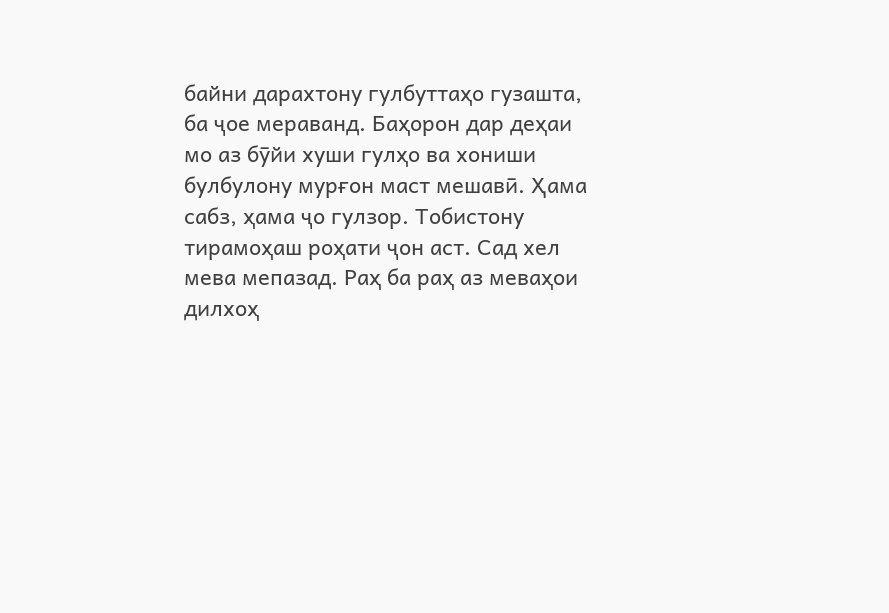байни дарахтону гулбуттаҳо гузашта, ба ҷое мераванд. Баҳорон дар деҳаи мо аз бӯйи хуши гулҳо ва хониши булбулону мурғон маст мешавӣ. Ҳама сабз, ҳама ҷо гулзор. Тобистону тирамоҳаш роҳати ҷон аст. Сад хел мева мепазад. Раҳ ба раҳ аз меваҳои дилхоҳ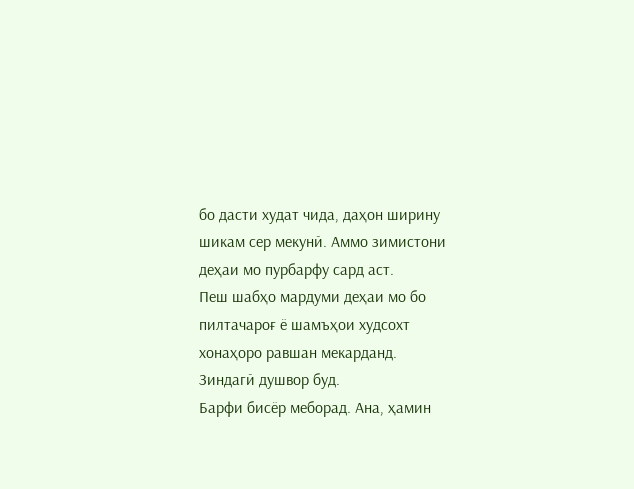бо дасти худат чида, даҳон ширину шикам сер мекунӣ. Аммо зимистони деҳаи мо пурбарфу сард аст.
Пеш шабҳо мардуми деҳаи мо бо пилтачароғ ё шамъҳои худсохт хонаҳоро равшан мекарданд. Зиндагӣ душвор буд.
Барфи бисёр меборад. Ана, ҳамин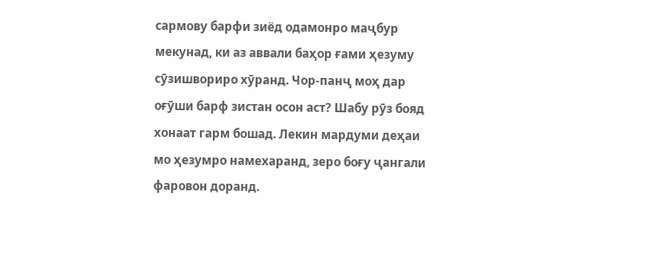сармову барфи зиёд одамонро маҷбур мекунад, ки аз аввали баҳор ғами ҳезуму сӯзишвориро хӯранд. Чор-панҷ моҳ дар оғӯши барф зистан осон аст? Шабу рӯз бояд хонаат гарм бошад. Лекин мардуми деҳаи мо ҳезумро намехаранд, зеро боғу ҷангали фаровон доранд.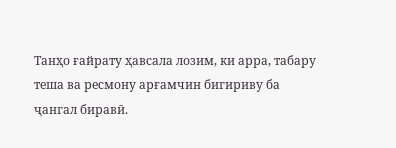Танҳо ғайрату ҳавсала лозим, ки арра, табару теша ва ресмону арғамчин бигириву ба ҷангал биравӣ.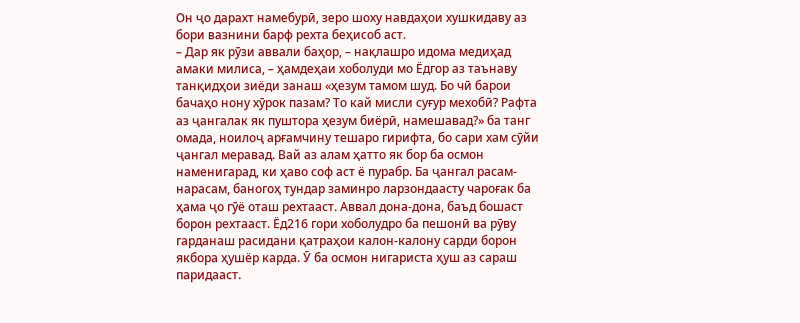Он ҷо дарахт намебурӣ, зеро шоху навдаҳои хушкидаву аз бори вазнини барф рехта беҳисоб аст.
– Дар як рӯзи аввали баҳор, – нақлашро идома медиҳад амаки милиса, – ҳамдеҳаи хоболуди мо Ёдгор аз таънаву танқидҳои зиёди занаш «ҳезум тамом шуд. Бо чӣ барои бачаҳо нону хӯрок пазам? То кай мисли суғур мехобӣ? Рафта аз ҷангалак як пуштора ҳезум биёрӣ, намешавад?» ба танг омада, ноилоҷ арғамчину тешаро гирифта, бо сари хам сӯйи ҷангал меравад. Вай аз алам ҳатто як бор ба осмон наменигарад, ки ҳаво соф аст ё пурабр. Ба ҷангал расам-нарасам, баногоҳ тундар заминро ларзондаасту чароғак ба ҳама ҷо гӯё оташ рехтааст. Аввал дона-дона, баъд бошаст борон рехтааст. Ёд216 гори хоболудро ба пешонӣ ва рӯву гарданаш расидани қатраҳои калон-калону сарди борон якбора ҳушёр карда. Ӯ ба осмон нигариста ҳуш аз сараш паридааст.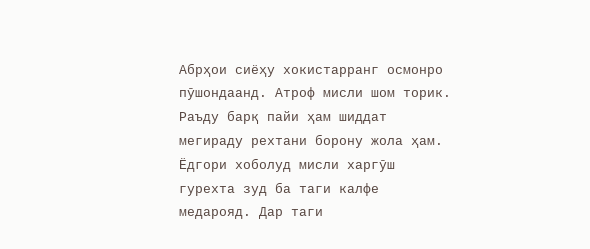Абрҳои сиёҳу хокистарранг осмонро пӯшондаанд. Атроф мисли шом торик.
Раъду барқ пайи ҳам шиддат мегираду рехтани борону жола ҳам. Ёдгори хоболуд мисли харгӯш гурехта зуд ба таги калфе медарояд. Дар таги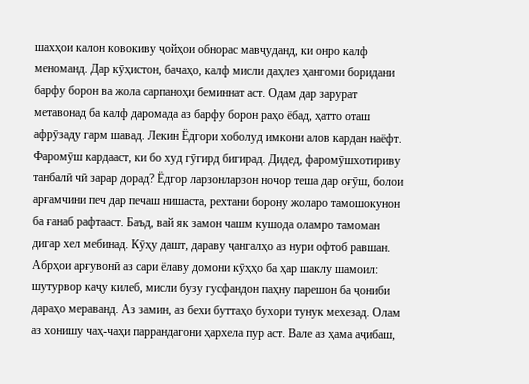шахҳои калон ковокиву ҷойҳои обнорас мавҷуданд, ки онро калф меноманд. Дар кӯҳистон, бачаҳо, калф мисли даҳлез ҳангоми боридани барфу борон ва жола сарпаноҳи беминнат аст. Одам дар зарурат метавонад ба калф даромада аз барфу борон раҳо ёбад, ҳатто оташ афрӯзаду гарм шавад. Лекин Ёдгори хоболуд имкони алов кардан наёфт. Фаромӯш кардааст, ки бо худ гӯгирд бигирад. Дидед, фаромӯшхотириву танбалӣ чӣ зарар дорад? Ёдгор ларзонларзон ночор теша дар оғӯш, болои арғамчини печ дар печаш нишаста, рехтани борону жоларо тамошокунон ба ғанаб рафтааст. Баъд, вай як замон чашм кушода оламро тамоман дигар хел мебинад. Кӯҳу дашт, дараву ҷангалҳо аз нури офтоб равшан. Абрҳои арғувонӣ аз сари ёлаву домони кӯҳҳо ба ҳар шаклу шамоил: шутурвор каҷу килеб, мисли бузу гусфандон паҳну парешон ба ҷониби дараҳо мераванд. Аз замин, аз бехи буттаҳо бухори тунук мехезад. Олам аз хонишу чаҳ-чаҳи паррандагони ҳархела пур аст. Вале аз ҳама аҷибаш,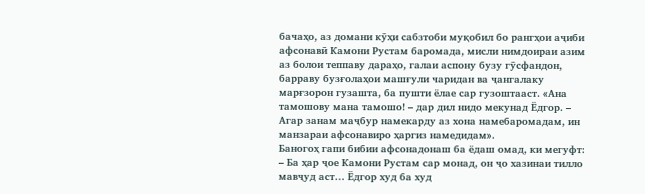бачаҳо, аз домани кӯҳи сабзтоби муқобил бо рангҳои аҷиби афсонавӣ Камони Рустам баромада, мисли нимдоираи азим аз болои теппаву дараҳо, галаи аспону бузу гӯсфандон, барраву бузғолаҳои машғули чаридан ва ҷангалаку марғзорон гузашта, ба пушти ёлае сар гузоштааст. «Ана тамошову мана тамошо! – дар дил нидо мекунад Ёдгор. – Агар занам маҷбур намекарду аз хона намебаромадам, ин манзараи афсонавиро ҳаргиз намедидам».
Баногоҳ гапи бибии афсонадонаш ба ёдаш омад, ки мегуфт:
– Ба ҳар ҷое Камони Рустам сар монад, он ҷо хазинаи тилло мавҷуд аст… Ёдгор худ ба худ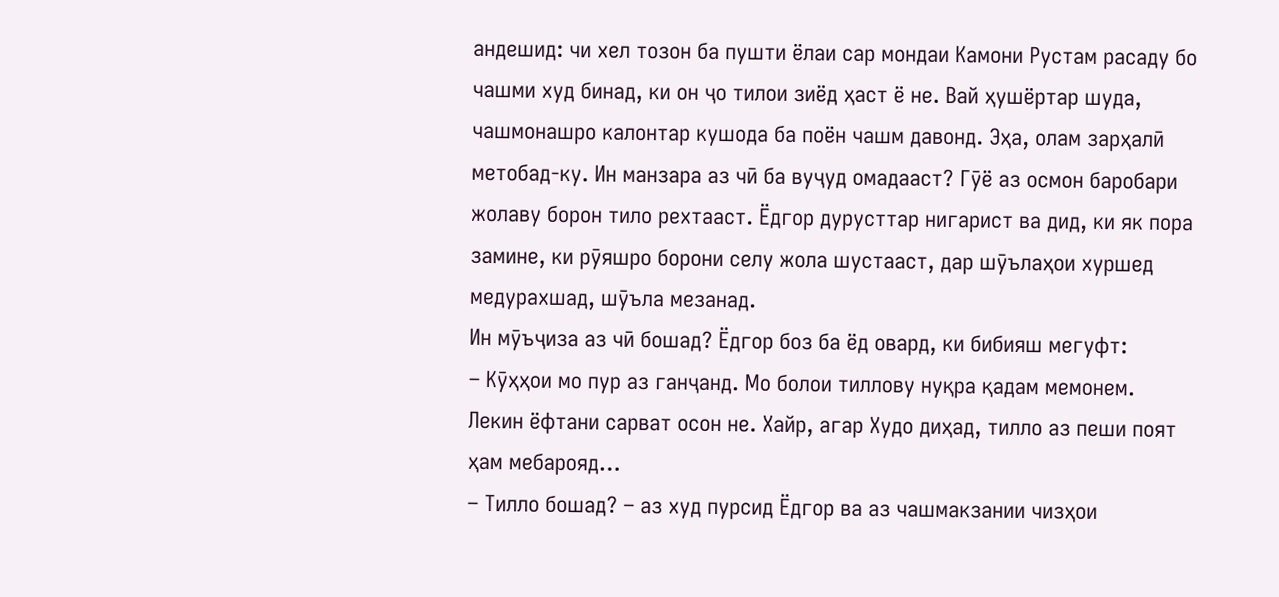андешид: чи хел тозон ба пушти ёлаи сар мондаи Камони Рустам расаду бо чашми худ бинад, ки он ҷо тилои зиёд ҳаст ё не. Вай ҳушёртар шуда, чашмонашро калонтар кушода ба поён чашм давонд. Эҳа, олам зарҳалӣ метобад-ку. Ин манзара аз чӣ ба вуҷуд омадааст? Гӯё аз осмон баробари жолаву борон тило рехтааст. Ёдгор дурусттар нигарист ва дид, ки як пора замине, ки рӯяшро борони селу жола шустааст, дар шӯълаҳои хуршед медурахшад, шӯъла мезанад.
Ин мӯъҷиза аз чӣ бошад? Ёдгор боз ба ёд овард, ки бибияш мегуфт:
– Кӯҳҳои мо пур аз ганҷанд. Мо болои тиллову нуқра қадам мемонем. Лекин ёфтани сарват осон не. Хайр, агар Худо диҳад, тилло аз пеши поят ҳам мебарояд…
– Тилло бошад? – аз худ пурсид Ёдгор ва аз чашмакзании чизҳои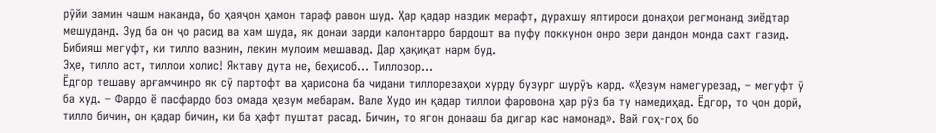рӯйи замин чашм наканда, бо ҳаяҷон ҳамон тараф равон шуд. Ҳар қадар наздик мерафт, дурахшу ялтироси донаҳои регмонанд зиёдтар мешуданд. Зуд ба он ҷо расид ва хам шуда, як донаи зарди калонтарро бардошт ва пуфу поккунон онро зери дандон монда сахт газид. Бибияш мегуфт, ки тилло вазнин, лекин мулоим мешавад. Дар ҳақиқат нарм буд.
Эҳе, тилло аст, тиллои холис! Яктаву дута не, беҳисоб… Тиллозор…
Ёдгор тешаву арғамчинро як сӯ партофт ва ҳарисона ба чидани тиллорезаҳои хурду бузург шурӯъ кард. «Ҳезум намегурезад, – мегуфт ӯ ба худ. – Фардо ё пасфардо боз омада ҳезум мебарам. Вале Худо ин қадар тиллои фаровона ҳар рӯз ба ту намедиҳад. Ёдгор, то ҷон дорӣ, тилло бичин, он қадар бичин, ки ба ҳафт пуштат расад. Бичин, то ягон донааш ба дигар кас намонад». Вай гоҳ-гоҳ бо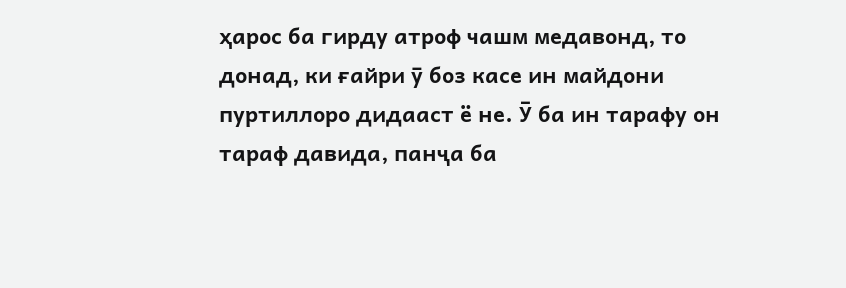ҳарос ба гирду атроф чашм медавонд, то донад, ки ғайри ӯ боз касе ин майдони пуртиллоро дидааст ё не. Ӯ ба ин тарафу он тараф давида, панҷа ба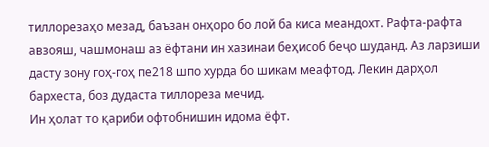тиллорезаҳо мезад, баъзан онҳоро бо лой ба киса меандохт. Рафта-рафта авзояш, чашмонаш аз ёфтани ин хазинаи беҳисоб беҷо шуданд. Аз ларзиши дасту зону гоҳ-гоҳ пе218 шпо хурда бо шикам меафтод. Лекин дарҳол бархеста, боз дудаста тиллореза мечид.
Ин ҳолат то қариби офтобнишин идома ёфт.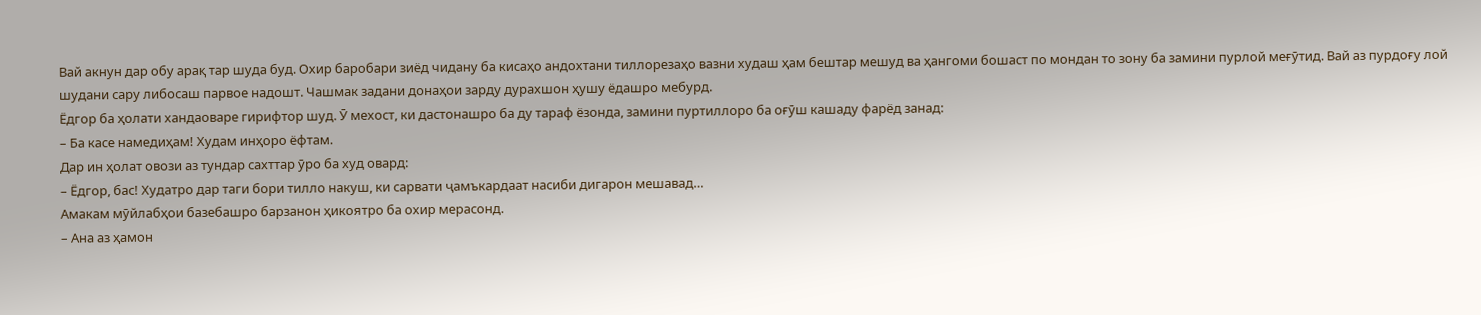Вай акнун дар обу арақ тар шуда буд. Охир баробари зиёд чидану ба кисаҳо андохтани тиллорезаҳо вазни худаш ҳам бештар мешуд ва ҳангоми бошаст по мондан то зону ба замини пурлой меғӯтид. Вай аз пурдоғу лой шудани сару либосаш парвое надошт. Чашмак задани донаҳои зарду дурахшон ҳушу ёдашро мебурд.
Ёдгор ба ҳолати хандаоваре гирифтор шуд. Ӯ мехост, ки дастонашро ба ду тараф ёзонда, замини пуртиллоро ба оғӯш кашаду фарёд занад:
– Ба касе намедиҳам! Худам инҳоро ёфтам.
Дар ин ҳолат овози аз тундар сахттар ӯро ба худ овард:
– Ёдгор, бас! Худатро дар таги бори тилло накуш, ки сарвати ҷамъкардаат насиби дигарон мешавад…
Амакам мӯйлабҳои базебашро барзанон ҳикоятро ба охир мерасонд.
– Ана аз ҳамон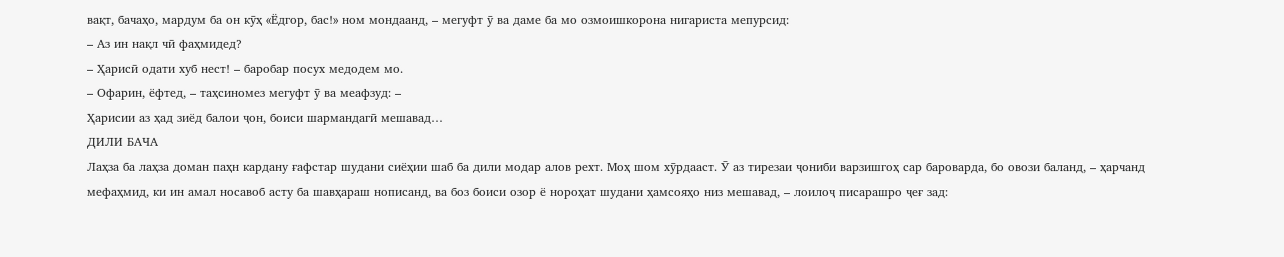вақт, бачаҳо, мардум ба он кӯҳ «Ёдгор, бас!» ном мондаанд, – мегуфт ӯ ва даме ба мо озмоишкорона нигариста мепурсид:
– Аз ин нақл чӣ фаҳмидед?
– Ҳарисӣ одати хуб нест! – баробар посух медодем мо.
– Офарин, ёфтед, – таҳсиномез мегуфт ӯ ва меафзуд: –
Ҳарисии аз ҳад зиёд балои ҷон, боиси шармандагӣ мешавад…
ДИЛИ БАЧА
Лаҳза ба лаҳза доман паҳн кардану ғафстар шудани сиёҳии шаб ба дили модар алов рехт. Моҳ шом хӯрдааст. Ӯ аз тирезаи ҷониби варзишгоҳ сар бароварда, бо овози баланд, – ҳарчанд мефаҳмид, ки ин амал носавоб асту ба шавҳараш нописанд, ва боз боиси озор ё нороҳат шудани ҳамсояҳо низ мешавад, – лоилоҷ писарашро ҷеғ зад: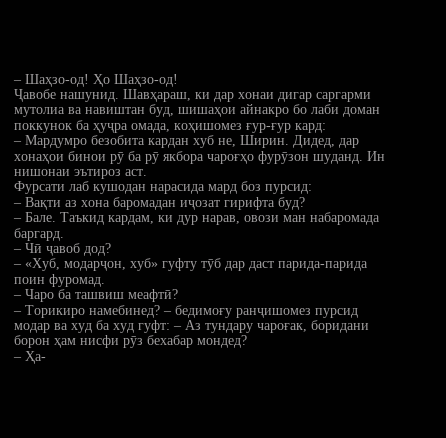– Шаҳзо-од! Ҳо Шаҳзо-од!
Ҷавобе нашунид. Шавҳараш, ки дар хонаи дигар саргарми мутолиа ва навиштан буд, шишаҳои айнакро бо лаби доман поккунок ба ҳуҷра омада, коҳишомез ғур-ғур кард:
– Мардумро безобита кардан хуб не, Ширин. Дидед, дар хонаҳои бинои рӯ ба рӯ якбора чароғҳо фурӯзон шуданд. Ин нишонаи эътироз аст.
Фурсати лаб кушодан нарасида мард боз пурсид:
– Вақти аз хона баромадан иҷозат гирифта буд?
– Бале. Таъкид кардам, ки дур нарав, овози ман набаромада баргард.
– Чӣ ҷавоб дод?
– «Хуб, модарҷон, хуб» гуфту тӯб дар даст парида-парида поин фуромад.
– Чаро ба ташвиш меафтӣ?
– Торикиро намебинед? – бедимоғу ранҷишомез пурсид модар ва худ ба худ гуфт: – Аз тундару чароғак, боридани борон ҳам нисфи рӯз бехабар мондед?
– Ҳа-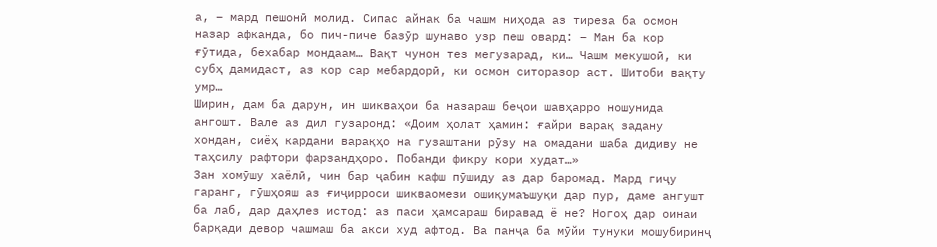а, – мард пешонӣ молид. Сипас айнак ба чашм ниҳода аз тиреза ба осмон назар афканда, бо пич-пиче базӯр шунаво узр пеш овард: – Ман ба кор ғӯтида, бехабар мондаам… Вақт чунон тез мегузарад, ки… Чашм мекушоӣ, ки субҳ дамидаст, аз кор сар мебардорӣ, ки осмон ситоразор аст. Шитоби вақту умр…
Ширин, дам ба дарун, ин шикваҳои ба назараш беҷои шавҳарро ношунида ангошт. Вале аз дил гузаронд: «Доим ҳолат ҳамин: ғайри варақ задану хондан, сиёҳ кардани варақҳо на гузаштани рӯзу на омадани шаба дидиву не таҳсилу рафтори фарзандҳоро. Побанди фикру кори худат…»
Зан хомӯшу хаёлӣ, чин бар ҷабин кафш пӯшиду аз дар баромад. Мард гиҷу гаранг, гӯшҳояш аз ғиҷирроси шикваомези ошиқумаъшуқи дар пур, даме ангушт ба лаб, дар даҳлез истод: аз паси ҳамсараш биравад ё не? Ногоҳ дар оинаи барқади девор чашмаш ба акси худ афтод. Ва панҷа ба мӯйи тунуки мошубиринҷ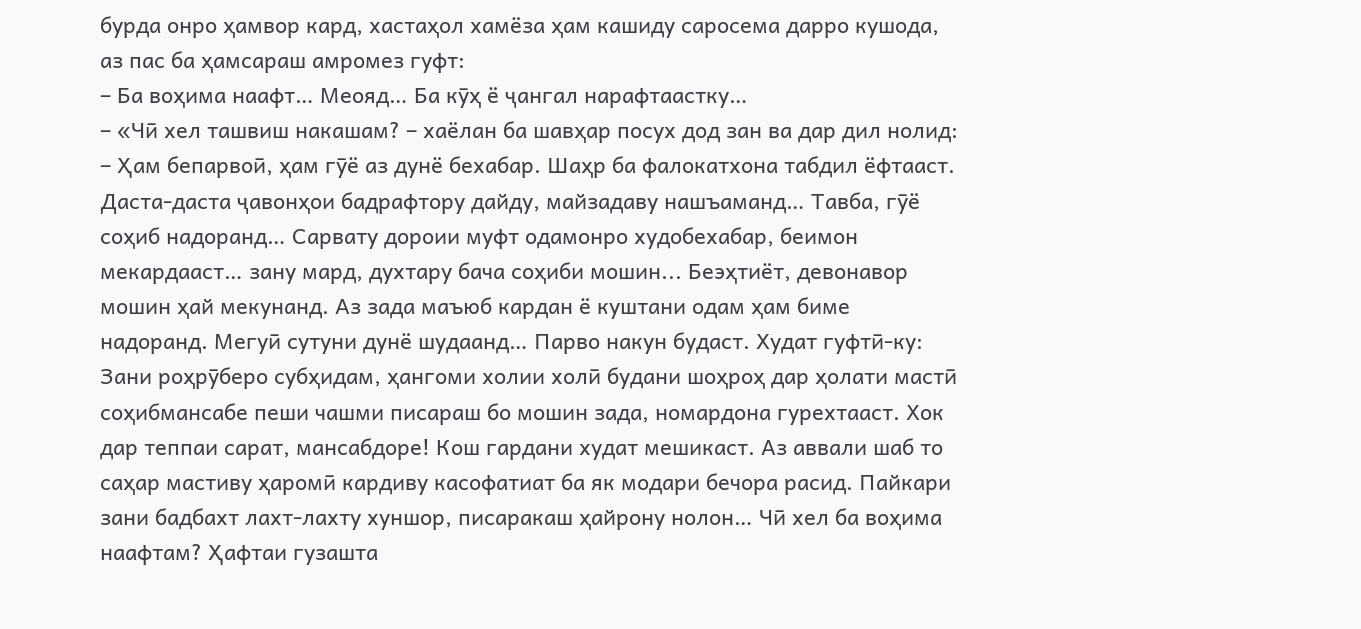бурда онро ҳамвор кард, хастаҳол хамёза ҳам кашиду саросема дарро кушода, аз пас ба ҳамсараш амромез гуфт:
– Ба воҳима наафт… Меояд… Ба кӯҳ ё ҷангал нарафтаастку…
– «Чӣ хел ташвиш накашам? – хаёлан ба шавҳар посух дод зан ва дар дил нолид: – Ҳам бепарвоӣ, ҳам гӯё аз дунё бехабар. Шаҳр ба фалокатхона табдил ёфтааст. Даста-даста ҷавонҳои бадрафтору дайду, майзадаву нашъаманд… Тавба, гӯё соҳиб надоранд… Сарвату дороии муфт одамонро худобехабар, беимон мекардааст… зану мард, духтару бача соҳиби мошин... Беэҳтиёт, девонавор мошин ҳай мекунанд. Аз зада маъюб кардан ё куштани одам ҳам биме надоранд. Мегуӣ сутуни дунё шудаанд… Парво накун будаст. Худат гуфтӣ-ку:
Зани роҳрӯберо субҳидам, ҳангоми холии холӣ будани шоҳроҳ дар ҳолати мастӣ соҳибмансабе пеши чашми писараш бо мошин зада, номардона гурехтааст. Хок дар теппаи сарат, мансабдоре! Кош гардани худат мешикаст. Аз аввали шаб то саҳар мастиву ҳаромӣ кардиву касофатиат ба як модари бечора расид. Пайкари зани бадбахт лахт-лахту хуншор, писаракаш ҳайрону нолон… Чӣ хел ба воҳима наафтам? Ҳафтаи гузашта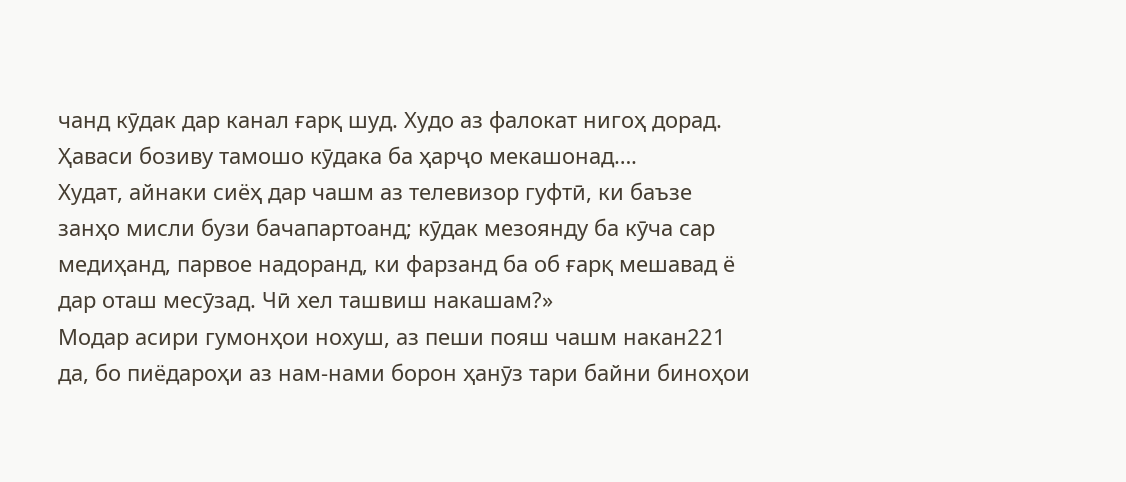чанд кӯдак дар канал ғарқ шуд. Худо аз фалокат нигоҳ дорад. Ҳаваси бозиву тамошо кӯдака ба ҳарҷо мекашонад….
Худат, айнаки сиёҳ дар чашм аз телевизор гуфтӣ, ки баъзе занҳо мисли бузи бачапартоанд; кӯдак мезоянду ба кӯча сар медиҳанд, парвое надоранд, ки фарзанд ба об ғарқ мешавад ё дар оташ месӯзад. Чӣ хел ташвиш накашам?»
Модар асири гумонҳои нохуш, аз пеши пояш чашм накан221 да, бо пиёдароҳи аз нам-нами борон ҳанӯз тари байни биноҳои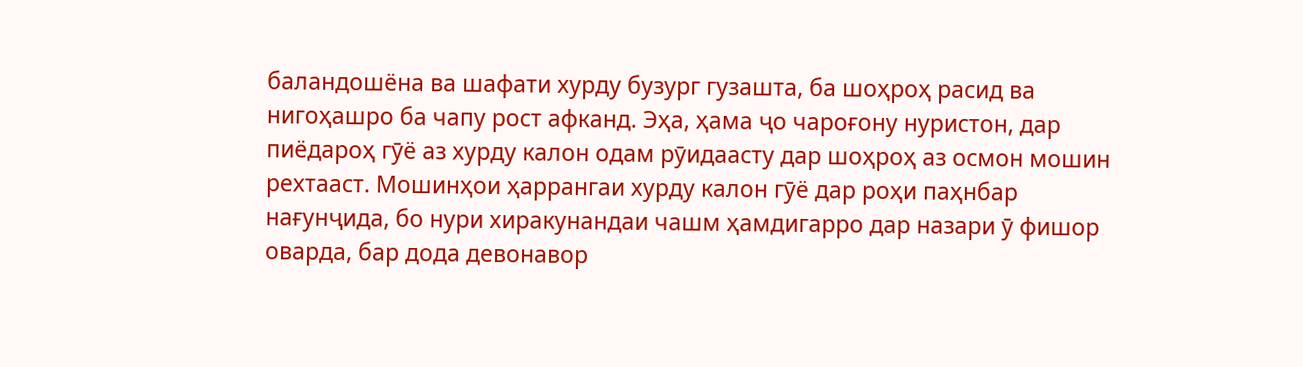баландошёна ва шафати хурду бузург гузашта, ба шоҳроҳ расид ва нигоҳашро ба чапу рост афканд. Эҳа, ҳама ҷо чароғону нуристон, дар пиёдароҳ гӯё аз хурду калон одам рӯидаасту дар шоҳроҳ аз осмон мошин рехтааст. Мошинҳои ҳаррангаи хурду калон гӯё дар роҳи паҳнбар нағунҷида, бо нури хиракунандаи чашм ҳамдигарро дар назари ӯ фишор оварда, бар дода девонавор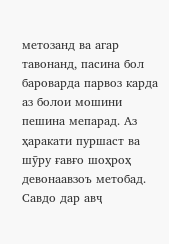метозанд ва агар тавонанд, пасина бол бароварда парвоз карда аз болои мошини пешина мепарад. Аз ҳаракати пуршаст ва шӯру ғавғо шоҳроҳ девонаавзоъ метобад. Савдо дар авҷ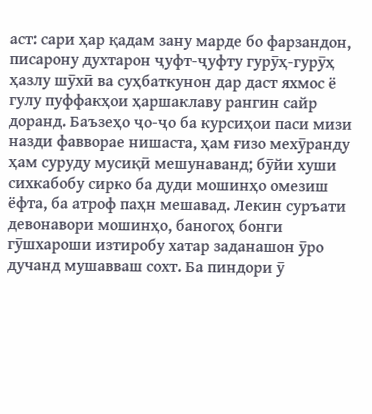аст: сари ҳар қадам зану марде бо фарзандон, писарону духтарон ҷуфт-ҷуфту гурӯҳ-гурӯҳ ҳазлу шӯхӣ ва суҳбаткунон дар даст яхмос ё гулу пуффакҳои ҳаршаклаву рангин сайр доранд. Баъзеҳо ҷо-ҷо ба курсиҳои паси мизи назди фавворае нишаста, ҳам ғизо мехӯранду ҳам суруду мусиқӣ мешунаванд; бӯйи хуши сихкабобу сирко ба дуди мошинҳо омезиш ёфта, ба атроф паҳн мешавад. Лекин суръати девонавори мошинҳо, баногоҳ бонги гӯшхароши изтиробу хатар заданашон ӯро дучанд мушавваш сохт. Ба пиндори ӯ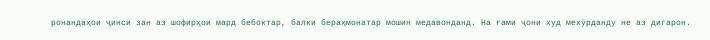ронандаҳои ҷинси зан аз шофирҳои мард бебоктар, балки бераҳмонатар мошин медавонданд. На ғами ҷони худ мехӯрданду не аз дигарон.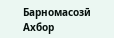Барномасозӣ
Ахбор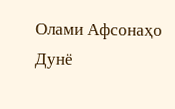Олами Афсонаҳо
Дунё